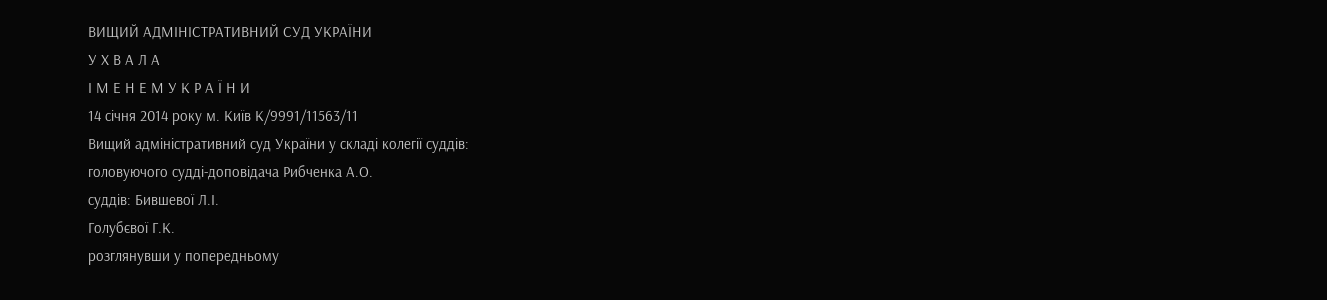ВИЩИЙ АДМІНІСТРАТИВНИЙ СУД УКРАЇНИ
У Х В А Л А
І М Е Н Е М У К Р А Ї Н И
14 січня 2014 року м. Київ К/9991/11563/11
Вищий адміністративний суд України у складі колегії суддів:
головуючого судді-доповідача Рибченка А.О.
суддів: Бившевої Л.І.
Голубєвої Г.К.
розглянувши у попередньому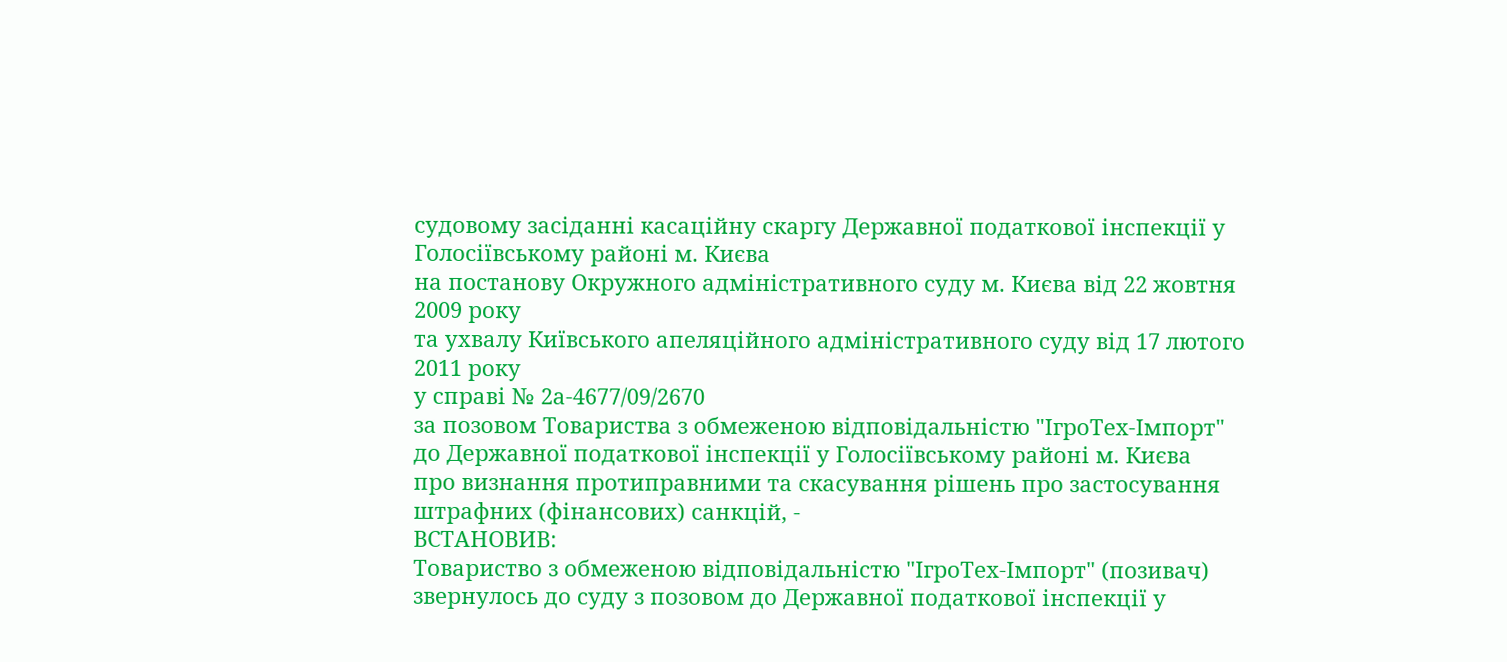судовому засіданні касаційну скаргу Державної податкової інспекції у Голосіївському районі м. Києва
на постанову Окружного адміністративного суду м. Києва від 22 жовтня 2009 року
та ухвалу Київського апеляційного адміністративного суду від 17 лютого 2011 року
у справі № 2а-4677/09/2670
за позовом Товариства з обмеженою відповідальністю "ІгроТех-Імпорт"
до Державної податкової інспекції у Голосіївському районі м. Києва
про визнання протиправними та скасування рішень про застосування штрафних (фінансових) санкцій, -
ВСТАНОВИВ:
Товариство з обмеженою відповідальністю "ІгроТех-Імпорт" (позивач) звернулось до суду з позовом до Державної податкової інспекції у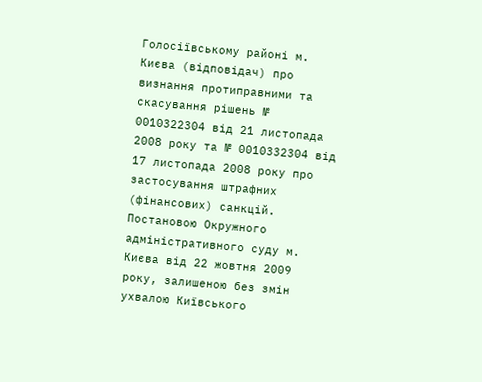Голосіївському районі м. Києва (відповідач) про визнання протиправними та скасування рішень № 0010322304 від 21 листопада 2008 року та № 0010332304 від 17 листопада 2008 року про застосування штрафних (фінансових) санкцій.
Постановою Окружного адміністративного суду м. Києва від 22 жовтня 2009 року, залишеною без змін ухвалою Київського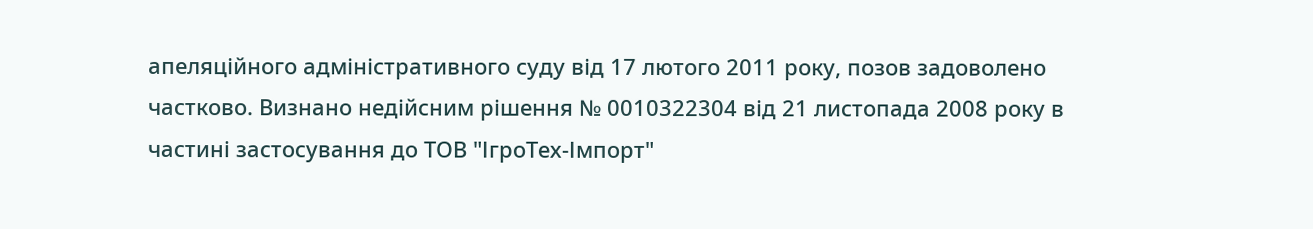апеляційного адміністративного суду від 17 лютого 2011 року, позов задоволено частково. Визнано недійсним рішення № 0010322304 від 21 листопада 2008 року в частині застосування до ТОВ "ІгроТех-Імпорт"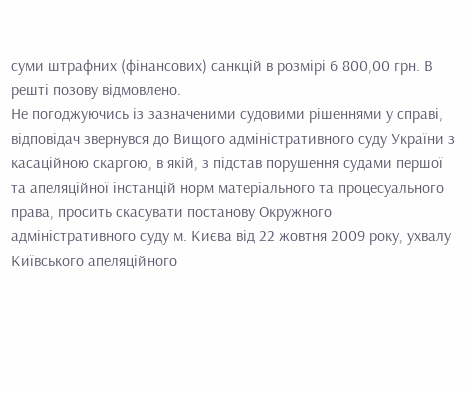суми штрафних (фінансових) санкцій в розмірі 6 800,00 грн. В решті позову відмовлено.
Не погоджуючись із зазначеними судовими рішеннями у справі, відповідач звернувся до Вищого адміністративного суду України з касаційною скаргою, в якій, з підстав порушення судами першої та апеляційної інстанцій норм матеріального та процесуального права, просить скасувати постанову Окружного адміністративного суду м. Києва від 22 жовтня 2009 року, ухвалу Київського апеляційного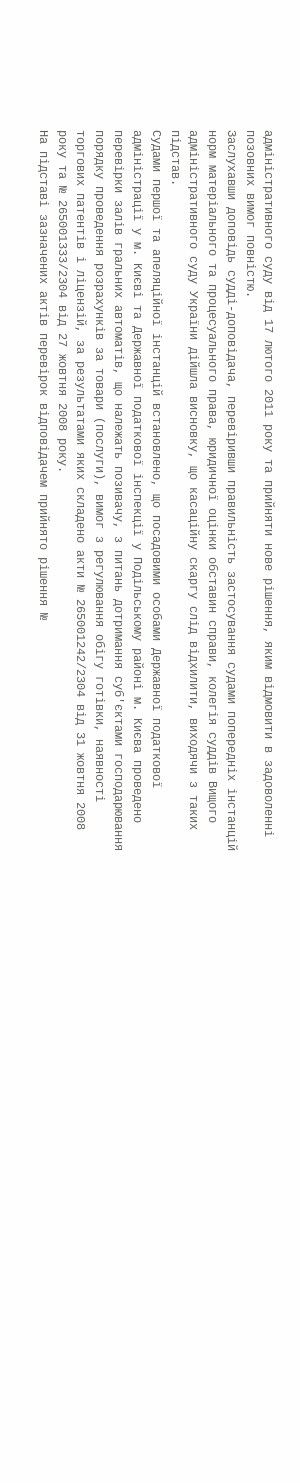адміністративного суду від 17 лютого 2011 року та прийняти нове рішення, яким відмовити в задоволенні позовних вимог повністю.
Заслухавши доповідь судді-доповідача, перевіривши правильність застосування судами попередніх інстанцій норм матеріального та процесуального права, юридичної оцінки обставин справи, колегія суддів Вищого адміністративного суду України дійшла висновку, що касаційну скаргу слід відхилити, виходячи з таких підстав.
Судами першої та апеляційної інстанцій встановлено, що посадовими особами Державної податкової адміністрації у м. Києві та Державної податкової інспекції у Подільському районі м. Києва проведено перевірки залів гральних автоматів, що належать позивачу, з питань дотримання суб'єктами господарювання порядку проведення розрахунків за товари (послуги), вимог з регулювання обігу готівки, наявності торгових патентів і ліцензій, за результатами яких складено акти № 265001242/2304 від 31 жовтня 2008 року та № 265001333/2304 від 27 жовтня 2008 року.
На підставі зазначених актів перевірок відповідачем прийнято рішення №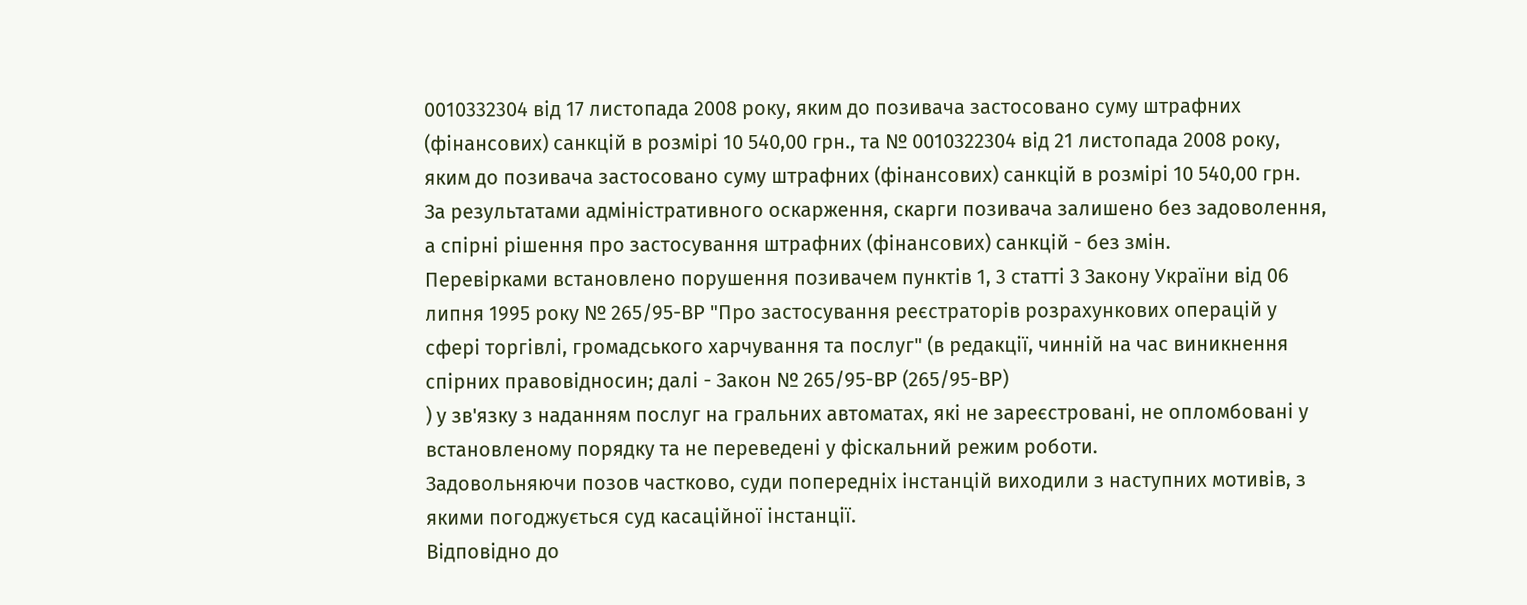0010332304 від 17 листопада 2008 року, яким до позивача застосовано суму штрафних (фінансових) санкцій в розмірі 10 540,00 грн., та № 0010322304 від 21 листопада 2008 року, яким до позивача застосовано суму штрафних (фінансових) санкцій в розмірі 10 540,00 грн.
За результатами адміністративного оскарження, скарги позивача залишено без задоволення, а спірні рішення про застосування штрафних (фінансових) санкцій - без змін.
Перевірками встановлено порушення позивачем пунктів 1, 3 статті 3 Закону України від 06 липня 1995 року № 265/95-ВР "Про застосування реєстраторів розрахункових операцій у сфері торгівлі, громадського харчування та послуг" (в редакції, чинній на час виникнення спірних правовідносин; далі - Закон № 265/95-ВР (265/95-ВР)
) у зв'язку з наданням послуг на гральних автоматах, які не зареєстровані, не опломбовані у встановленому порядку та не переведені у фіскальний режим роботи.
Задовольняючи позов частково, суди попередніх інстанцій виходили з наступних мотивів, з якими погоджується суд касаційної інстанції.
Відповідно до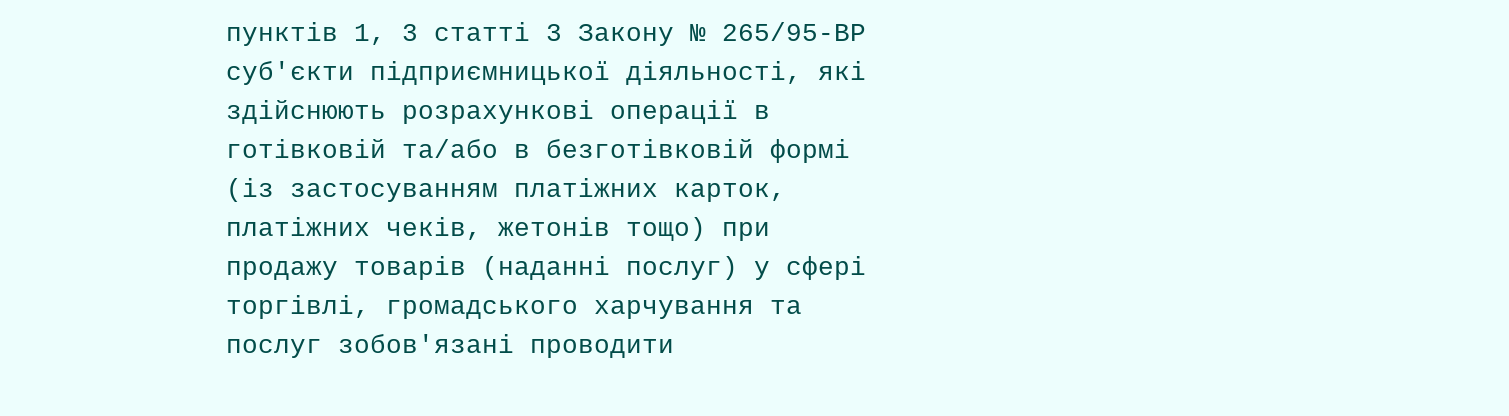пунктів 1, 3 статті 3 Закону № 265/95-ВР суб'єкти підприємницької діяльності, які здійснюють розрахункові операції в готівковій та/або в безготівковій формі (із застосуванням платіжних карток, платіжних чеків, жетонів тощо) при продажу товарів (наданні послуг) у сфері торгівлі, громадського харчування та послуг зобов'язані проводити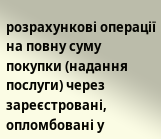розрахункові операції на повну суму покупки (надання послуги) через зареєстровані, опломбовані у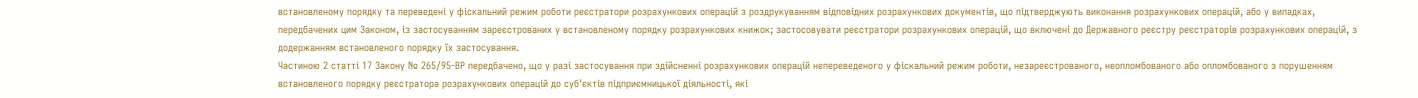встановленому порядку та переведені у фіскальний режим роботи реєстратори розрахункових операцій з роздрукуванням відповідних розрахункових документів, що підтверджують виконання розрахункових операцій, або у випадках, передбачених цим Законом, із застосуванням зареєстрованих у встановленому порядку розрахункових книжок; застосовувати реєстратори розрахункових операцій, що включені до Державного реєстру реєстраторів розрахункових операцій, з додержанням встановленого порядку їх застосування.
Частиною 2 статті 17 Закону № 265/95-ВР передбачено, що у разі застосування при здійсненні розрахункових операцій непереведеного у фіскальний режим роботи, незареєстрованого, неопломбованого або опломбованого з порушенням встановленого порядку реєстратора розрахункових операцій до суб'єктів підприємницької діяльності, які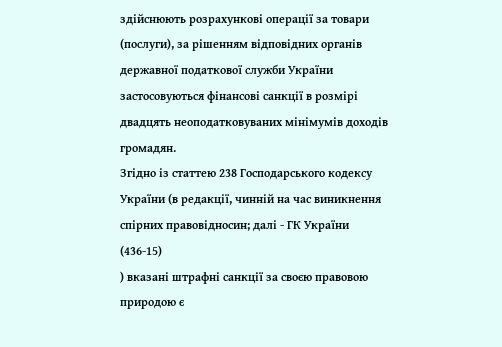здійснюють розрахункові операції за товари (послуги), за рішенням відповідних органів державної податкової служби України застосовуються фінансові санкції в розмірі двадцять неоподатковуваних мінімумів доходів громадян.
Згідно із статтею 238 Господарського кодексу України (в редакції, чинній на час виникнення спірних правовідносин; далі - ГК України (436-15)
) вказані штрафні санкції за своєю правовою природою є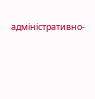адміністративно-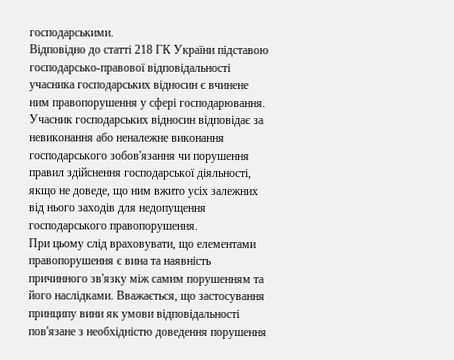господарськими.
Відповідно до статті 218 ГК України підставою господарсько-правової відповідальності учасника господарських відносин є вчинене ним правопорушення у сфері господарювання. Учасник господарських відносин відповідає за невиконання або неналежне виконання господарського зобов'язання чи порушення правил здійснення господарської діяльності, якщо не доведе, що ним вжито усіх залежних від нього заходів для недопущення господарського правопорушення.
При цьому слід враховувати, що елементами правопорушення є вина та наявність причинного зв'язку між самим порушенням та його наслідками. Вважається, що застосування принципу вини як умови відповідальності пов'язане з необхідністю доведення порушення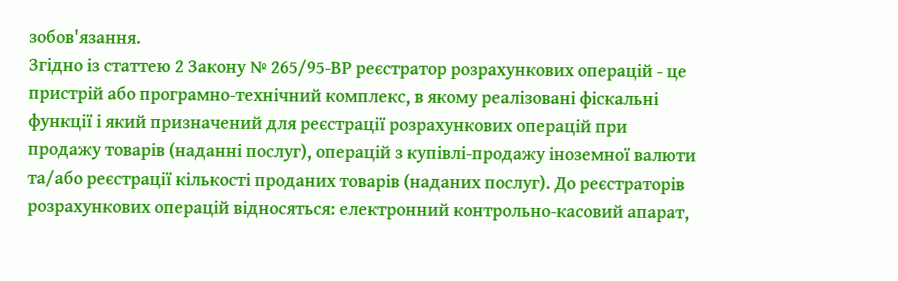зобов'язання.
Згідно із статтею 2 Закону № 265/95-ВР реєстратор розрахункових операцій - це пристрій або програмно-технічний комплекс, в якому реалізовані фіскальні функції і який призначений для реєстрації розрахункових операцій при продажу товарів (наданні послуг), операцій з купівлі-продажу іноземної валюти та/або реєстрації кількості проданих товарів (наданих послуг). До реєстраторів розрахункових операцій відносяться: електронний контрольно-касовий апарат,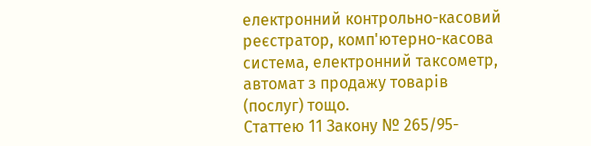електронний контрольно-касовий реєстратор, комп'ютерно-касова система, електронний таксометр, автомат з продажу товарів (послуг) тощо.
Статтею 11 Закону № 265/95-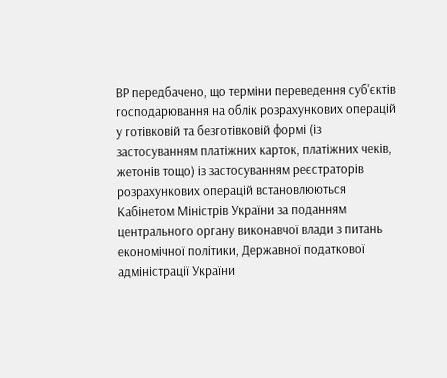ВР передбачено, що терміни переведення суб'єктів господарювання на облік розрахункових операцій у готівковій та безготівковій формі (із застосуванням платіжних карток, платіжних чеків, жетонів тощо) із застосуванням реєстраторів розрахункових операцій встановлюються Кабінетом Міністрів України за поданням центрального органу виконавчої влади з питань економічної політики, Державної податкової адміністрації України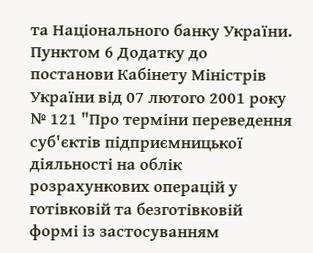та Національного банку України.
Пунктом 6 Додатку до постанови Кабінету Міністрів України від 07 лютого 2001 року № 121 "Про терміни переведення суб'єктів підприємницької діяльності на облік розрахункових операцій у готівковій та безготівковій формі із застосуванням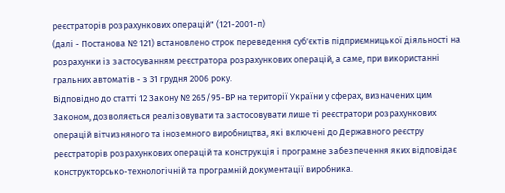реєстраторів розрахункових операцій" (121-2001-п)
(далі - Постанова № 121) встановлено строк переведення суб'єктів підприємницької діяльності на розрахунки із застосуванням реєстратора розрахункових операцій, а саме, при використанні гральних автоматів - з 31 грудня 2006 року.
Відповідно до статті 12 Закону № 265/95-ВР на території України у сферах, визначених цим Законом, дозволяється реалізовувати та застосовувати лише ті реєстратори розрахункових операцій вітчизняного та іноземного виробництва, які включені до Державного реєстру реєстраторів розрахункових операцій та конструкція і програмне забезпечення яких відповідає конструкторсько-технологічній та програмній документації виробника.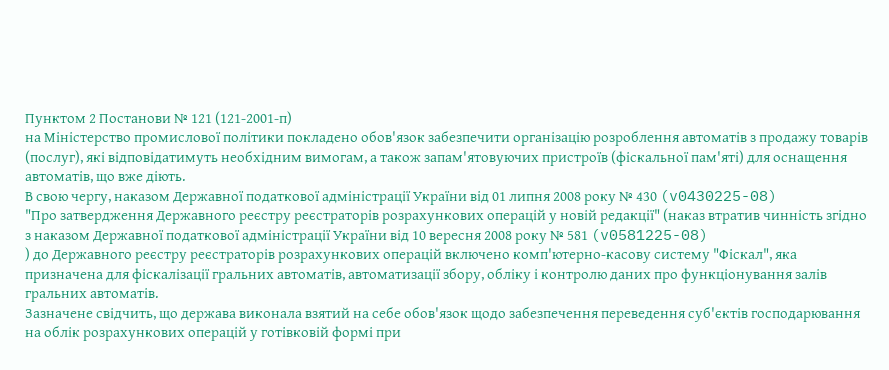Пунктом 2 Постанови № 121 (121-2001-п)
на Міністерство промислової політики покладено обов'язок забезпечити організацію розроблення автоматів з продажу товарів (послуг), які відповідатимуть необхідним вимогам, а також запам'ятовуючих пристроїв (фіскальної пам'яті) для оснащення автоматів, що вже діють.
В свою чергу, наказом Державної податкової адміністрації України від 01 липня 2008 року № 430 (v0430225-08)
"Про затвердження Державного реєстру реєстраторів розрахункових операцій у новій редакції" (наказ втратив чинність згідно з наказом Державної податкової адміністрації України від 10 вересня 2008 року № 581 (v0581225-08)
) до Державного реєстру реєстраторів розрахункових операцій включено комп'ютерно-касову систему "Фіскал", яка призначена для фіскалізації гральних автоматів, автоматизації збору, обліку і контролю даних про функціонування залів гральних автоматів.
Зазначене свідчить, що держава виконала взятий на себе обов'язок щодо забезпечення переведення суб'єктів господарювання на облік розрахункових операцій у готівковій формі при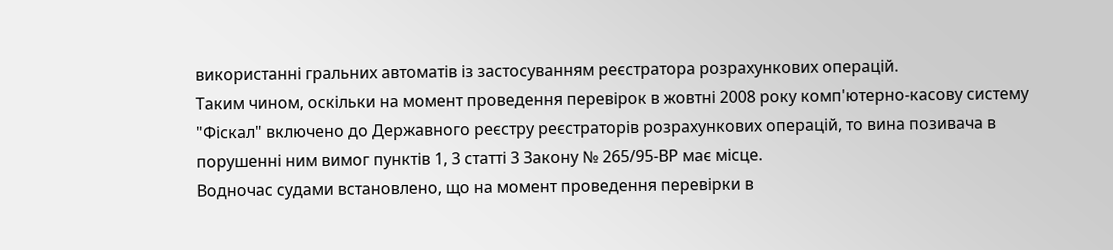використанні гральних автоматів із застосуванням реєстратора розрахункових операцій.
Таким чином, оскільки на момент проведення перевірок в жовтні 2008 року комп'ютерно-касову систему "Фіскал" включено до Державного реєстру реєстраторів розрахункових операцій, то вина позивача в порушенні ним вимог пунктів 1, 3 статті 3 Закону № 265/95-ВР має місце.
Водночас судами встановлено, що на момент проведення перевірки в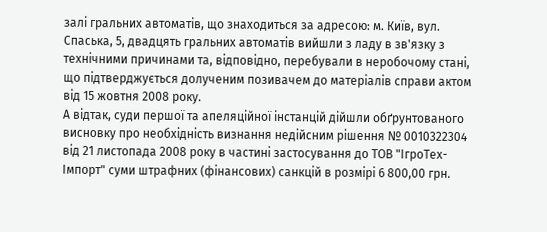залі гральних автоматів, що знаходиться за адресою: м. Київ, вул. Спаська, 5, двадцять гральних автоматів вийшли з ладу в зв'язку з технічними причинами та, відповідно, перебували в неробочому стані, що підтверджується долученим позивачем до матеріалів справи актом від 15 жовтня 2008 року.
А відтак, суди першої та апеляційної інстанцій дійшли обґрунтованого висновку про необхідність визнання недійсним рішення № 0010322304 від 21 листопада 2008 року в частині застосування до ТОВ "ІгроТех-Імпорт" суми штрафних (фінансових) санкцій в розмірі 6 800,00 грн.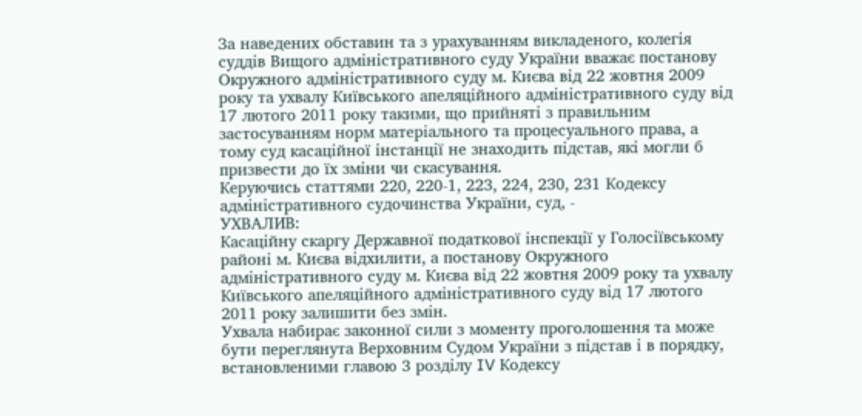За наведених обставин та з урахуванням викладеного, колегія суддів Вищого адміністративного суду України вважає постанову Окружного адміністративного суду м. Києва від 22 жовтня 2009 року та ухвалу Київського апеляційного адміністративного суду від 17 лютого 2011 року такими, що прийняті з правильним застосуванням норм матеріального та процесуального права, а тому суд касаційної інстанції не знаходить підстав, які могли б призвести до їх зміни чи скасування.
Керуючись статтями 220, 220-1, 223, 224, 230, 231 Кодексу адміністративного судочинства України, суд, -
УХВАЛИВ:
Касаційну скаргу Державної податкової інспекції у Голосіївському районі м. Києва відхилити, а постанову Окружного адміністративного суду м. Києва від 22 жовтня 2009 року та ухвалу Київського апеляційного адміністративного суду від 17 лютого 2011 року залишити без змін.
Ухвала набирає законної сили з моменту проголошення та може бути переглянута Верховним Судом України з підстав і в порядку, встановленими главою 3 розділу IV Кодексу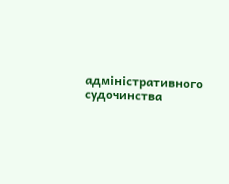адміністративного судочинства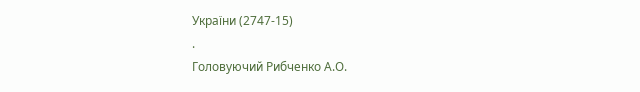України (2747-15)
.
Головуючий Рибченко А.О.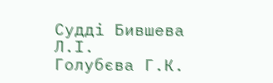Судді Бившева Л.І.
Голубєва Г.К.